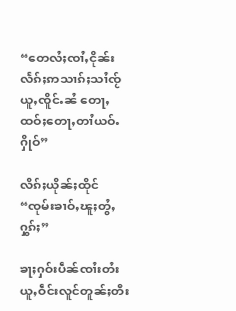“တေလႆႈၸၢႆႇငိုၼ်း လႅၵ်ႈဢသၢၵ်ႈသၢႆၸႂ်ယူႇၸိူင်ႉၼႆ တေႃႇထဝ်ႈတေႃႇတၢႆယဝ်ႉႁိုဝ်”

လိၵ်ႈယိုၼ်ႈထိုင် “ၸုမ်းၶၢဝ်ႇၽူႈတွႆႇႁွၵ်ႈ”

ၶႃႈႁဝ်းပဵၼ်ၸၢႆးတႆး ယူႇဝဵင်းလူင်တူၼ်ႈတီး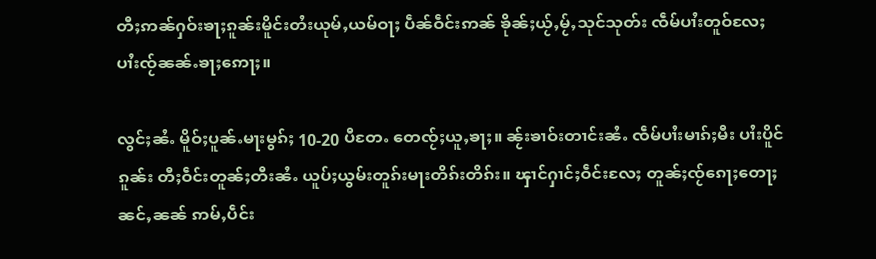တီႈဢၼ်ႁဝ်းၶႃႈၵူၼ်းမိူင်းတႆးယုမ်ႇယမ်ဝႃႈ ပဵၼ်ဝဵင်းဢၼ် ၶိုၼ်ႈယႂ်ႇမႂ်ႇသုင်သုတ်း ၸဵမ်ပၢႆးတူဝ်လႄႈပၢႆးၸႂ်ၼၼ်ႉၶႃႈဢေႃႈ။

လွင်ႈၼႆႉ မိူဝ်ႈပူၼ်ႉမႃးမွၵ်ႈ 10-20 ပီတႄႉ တေၸႂ်ႈယူႇၶႃႈ။ ၼႂ်းၶၢဝ်းတၢင်းၼႆႉ ၸဵမ်ပၢႆးမၢၵ်ႈမီး ပၢႆးပိူင်ၵူၼ်း တီႈဝဵင်းတူၼ်ႈတီးၼႆႉ ယူပ်ႈယွမ်းတူၵ်းမႃးတိၵ်းတိၵ်း။ ၾၢင်ႁၢင်ႈဝဵင်းလႄႈ တူၼ်ႈၸႂ်ၵေႃႈတေႃႈၼင်ႇၼၼ် ဢမ်ႇပဵင်း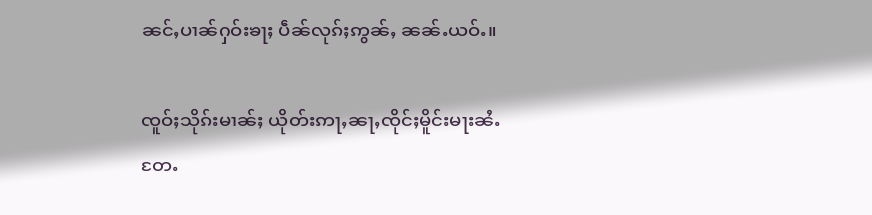ၼင်ႇပၢၼ်ႁဝ်းၶႃႈ ပဵၼ်လုၵ်ႈဢွၼ်ႇ ၼၼ်ႉယဝ်ႉ။

ၸူဝ်ႈသိုၵ်းမၢၼ်ႈ ယိုတ်းဢႃႇၼႃႇၸိုင်ႈမိူင်းမႃးၼႆႉတႄႉ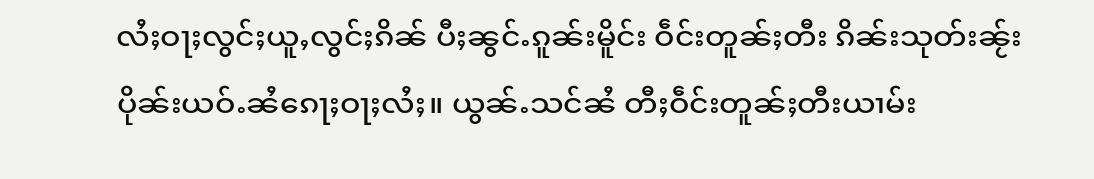လႆႈဝႃႈလွင်ႈယူႇလွင်ႈၵိၼ် ပီႈၼွင်ႉၵူၼ်းမိူင်း ဝဵင်းတူၼ်ႈတီး ၵိၼ်းသုတ်းၼႂ်းပိုၼ်းယဝ်ႉၼႆၵေႃႈဝႃႈလႆႈ။ ယွၼ်ႉသင်ၼႆ တီႈဝဵင်းတူၼ်ႈတီးယၢမ်း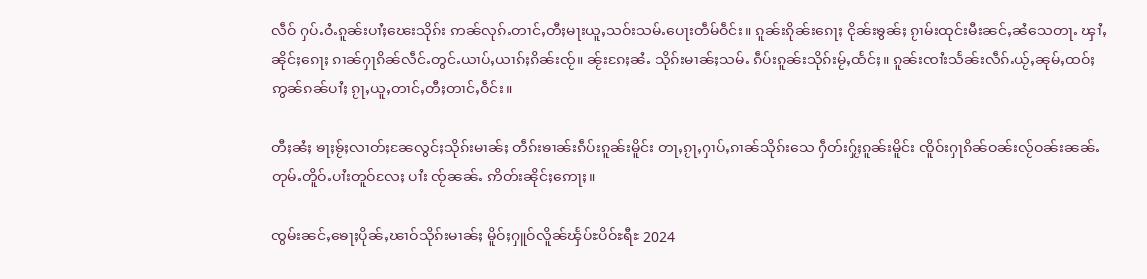လဵဝ် ႁပ်ႉဝႆႉၵူၼ်းပၢႆႈၽေးသိုၵ်း ဢၼ်လုၵ်ႉတၢင်ႇတီႈမႃးယူႇသဝ်းသမ်ႉပေႃးတဵမ်ဝဵင်း။ ၵူၼ်းၵိုၼ်းၵေႃႈ ငိုၼ်းၶွၼ်ႈ ၵႂၢမ်းထုင်းမီးၼင်ႇၼႆသေတႃႉ ၾၢႆႇၼိုင်ႈၵေႃႈ ၵၢၼ်ႁႃၵိၼ်လဵင်ႉတွင်ႉယၢပ်ႇယၢၵ်ႈၵိၼ်းၸႂ်။ ၼႂ်းၵႄႈၼႆႉ သိုၵ်းမၢၼ်ႈသမ်ႉ ၵဵပ်းၵူၼ်းသိုၵ်းမႂ်ႇထႅင်ႈ။ ၵူၼ်းၸၢႆးသႅၼ်းလဵၵ်ႉယႂ်ႇၼုမ်ႇထဝ်ႈ ဢွၼ်ၵၼ်ပၢႆႈ ၵႂႃႇယူႇတၢင်ႇတီႈတၢင်ႇဝဵင်း။

တီႈၼႆႈ ၶႃႈၶႂ်ႈလၢတ်ႈၼႄလွင်ႈသိုၵ်းမၢၼ်ႈ တဵၵ်းၶၢၼ်းၵဵပ်းၵူၼ်းမိူင်း တႃႇၵႂႃႇႁၢပ်ႇၵၢၼ်သိုၵ်းသေ ႁဵတ်းႁႂ်ႈၵူၼ်းမိူင်း ၸိူဝ်းႁႃၵိၼ်ဝၼ်းလႂ်ဝၼ်းၼၼ်ႉ တုမ်ႉတိူဝ်ႉပၢႆးတူဝ်လႄႈ ပၢႆး ၸႂ်ၼၼ်ႉ ဢိတ်းၼိုင်ႈဢေႃႈ။

ၸွမ်းၼင်ႇၶေႃႈပိုၼ်ႇၽၢဝ်သိုၵ်းမၢၼ်ႈ မိူဝ်ႈႁူဝ်လိူၼ်ၾႅပ်ႊပိဝ်ႊရီႊ 2024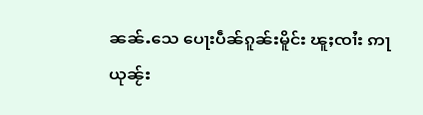ၼၼ်ႉသေ ပေႃးပဵၼ်ၵူၼ်းမိူင်း ၽူႈၸၢႆး ဢႃယုၼႂ်း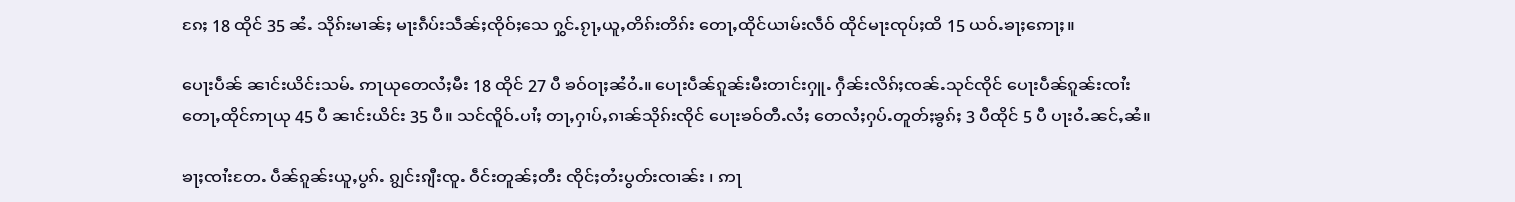ၵႄႈ 18 ထိုင် 35 ၼႆႉ သိုၵ်းမၢၼ်ႈ မႃးၵဵပ်းသဵၼ်ႈၸိုဝ်ႈသေ ႁွင်ႉၵႂႃႇယူႇတိၵ်းတိၵ်း တေႃႇထိုင်ယၢမ်းလဵဝ် ထိုင်မႃးၸုပ်ႈထိ 15 ယဝ်ႉၶႃႈဢေႃႈ။

ပေႃးပဵၼ် ၼၢင်းယိင်းသမ်ႉ ဢႃယုတေလႆႈမီး 18 ထိုင် 27 ပီ ၶဝ်ဝႃႈၼႆဝႆႉ။ ပေႃးပဵၼ်ၵူၼ်းမီးတၢင်းႁူႉ ႁဵၼ်းလိၵ်ႈၸၼ်ႉသုင်ၸိုင် ပေႃးပဵၼ်ၵူၼ်းၸၢႆး တေႃႇထိုင်ဢႃယု 45 ပီ ၼၢင်းယိင်း 35 ပီ။ သင်ၸိူဝ်ႉပၢႆႈ တႃႇႁၢပ်ႇၵၢၼ်သိုၵ်းၸိုင် ပေႃးၶဝ်တီႉလႆႈ တေလႆႈႁပ်ႉတူတ်ႈၶွၵ်ႈ 3 ပီထိုင် 5 ပီ ပႃးဝႆႉၼင်ႇၼႆ။

ၶႃႈၸၢႆးတႄႉ ပဵၼ်ၵူၼ်းယူႇပွၵ်ႉ ၵျွင်းၵျီးၸူႉ ဝဵင်းတူၼ်ႈတီး ၸိုင်ႈတႆးပွတ်းၸၢၼ်း ၊ ဢႃ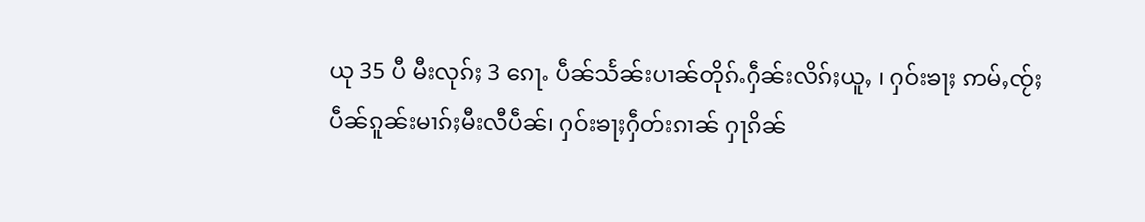ယု 35 ပီ မီးလုၵ်ႈ 3 ၵေႃႉ ပဵၼ်သႅၼ်းပၢၼ်တိုၵ်ႉႁဵၼ်းလိၵ်ႈယူႇ ၊ ႁဝ်းၶႃႈ ဢမ်ႇၸႂ်ႈပဵၼ်ၵူၼ်းမၢၵ်ႈမီးလီပဵၼ်၊ ႁဝ်းၶႃႈႁဵတ်းၵၢၼ် ႁႃၵိၼ်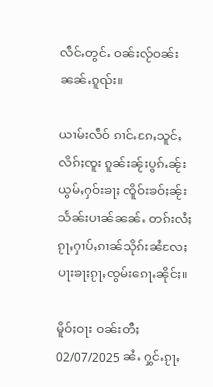လဵင်ႉတွင်ႉ ဝၼ်းလႂ်ဝၼ်းၼၼ်ႉၵူၺ်း။

ယၢမ်းလဵဝ် ၵၢင်ႉၵႄႇသူင်ႇလိၵ်ႈၸူး ၵူၼ်းၼႂ်းပွၵ်ႉၼႂ်းယွမ်ႇႁဝ်းၶႃႈ ၸိူဝ်းၶဝ်ႈၼႂ်းသႅၼ်းပၢၼ်ၼၼ်ႉ တၵ်းလႆႈၵႂႃႇႁၢပ်ႇၵၢၼ်သိုၵ်းၼႆလႄႈ ပႃးၶႃႈၵႂႃႇၸွမ်းၵေႃႉၼိုင်ႈ။

မိူဝ်ႈဝႃး ဝၼ်းတီႈ 02/07/2025 ၼႆႉ ႁွင်ႉၵႂႃႇ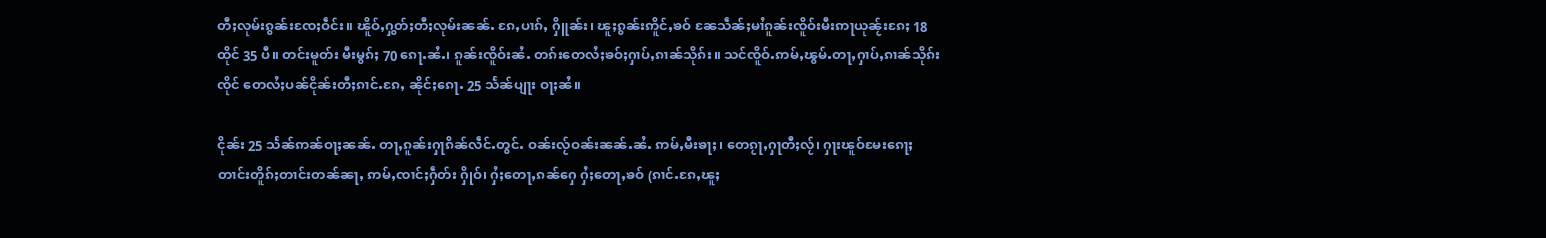တီႈလုမ်းၵွၼ်းၸႄႈဝဵင်း။ ၽိူဝ်ႇႁွတ်ႈတီႈလုမ်းၼၼ်ႉ ၵႄႇပၢၵ်ႇ ႁိူၼ်း၊ ၽူႈၵွၼ်းဢိူင်ႇၶဝ် ၼႄသဵၼ်ႈမၢႆၵူၼ်းၸိူဝ်းမီးဢႃယုၼႂ်းၵႄႈ 18 ထိုင် 35 ပီ။ တင်းမူတ်း မီးမွၵ်ႈ 70 ၵေႃႉၼႆႉ၊ ၵူၼ်းၸိူဝ်းၼႆႉ တၵ်းတေလႆႈၶဝ်ႈႁၢပ်ႇၵၢၼ်သိုၵ်း။ သင်ၸိူဝ်ႉဢမ်ႇၽွမ်ႉတႃႇႁၢပ်ႇၵၢၼ်သိုၵ်းၸိုင် တေလႆႈပၼ်ငိုၼ်းတီႈၵၢင်ႉၵႄႇ ၼိုင်ႈၵေႃႉ 25 သႅၼ်ပျႃး ဝႃႈၼႆ။

ငိုၼ်း 25 သႅၼ်ဢၼ်ဝႃႈၼၼ်ႉ တႃႇၵူၼ်းႁႃၵိၼ်လဵင်ႉတွင်ႉ ဝၼ်းလႂ်ဝၼ်းၼၼ်ႉၼႆႉ ဢမ်ႇမီးၶႃႈ၊ တေၵႂႃႇႁႃတီႈလႂ်၊ ႁႃးၽူဝ်မႄးၵေႃႈ တၢင်းတိူၵ်ႈတၢင်းတၼ်ၼႃႇ ဢမ်ႇၸၢင်ႈႁဵတ်း ႁိုဝ်၊ ႁႆႈတေႃႇၵၼ်ႁေ ႁႆႈတေႃႇၶဝ် (ၵၢင်ႉၵႄႇၽူႈ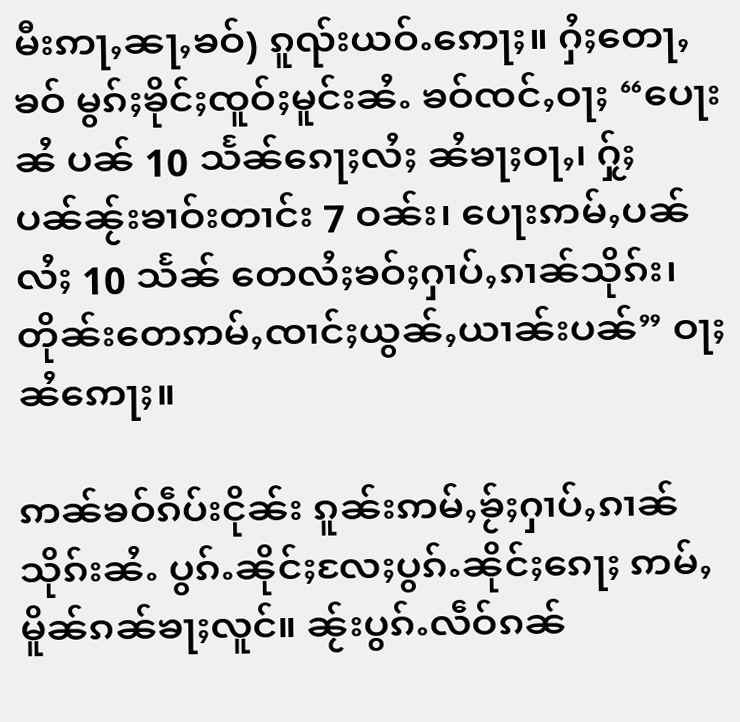မီးဢႃႇၼႃႇၶဝ်) ၵူၺ်းယဝ်ႉဢေႃႈ။ ႁႆႈတေႃႇၶဝ် မွၵ်ႈၶိုင်ႈၸူဝ်ႈမူင်းၼႆႉ ၶဝ်ၸင်ႇဝႃႈ “ပေႃးၼႆ ပၼ် 10 သႅၼ်ၵေႃႈလႆႈ ၼႆၶႃႈဝႃႇ၊ ႁႂ်ႈပၼ်ၼႂ်းၶၢဝ်းတၢင်း 7 ဝၼ်း၊ ပေႃးဢမ်ႇပၼ်လႆႈ 10 သႅၼ် တေလႆႈၶဝ်ႈႁၢပ်ႇၵၢၼ်သိုၵ်း၊ တိုၼ်းတေဢမ်ႇၸၢင်ႈယွၼ်ႇယၢၼ်းပၼ်” ဝႃႈၼႆဢေႃႈ။

ဢၼ်ၶဝ်ၵဵပ်းငိုၼ်း ၵူၼ်းဢမ်ႇၶႂ်ႈႁၢပ်ႇၵၢၼ်သိုၵ်းၼႆႉ ပွၵ်ႉၼိုင်ႈလႄႈပွၵ်ႉၼိုင်ႈၵေႃႈ ဢမ်ႇမိူၼ်ၵၼ်ၶႃႈလူင်။ ၼႂ်းပွၵ်ႉလဵဝ်ၵၼ်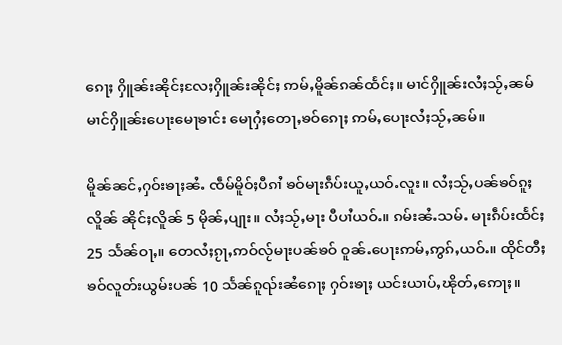ၵေႃႈ ႁိူၼ်းၼိုင်ႈလႄႈႁိူၼ်းၼိုင်ႈ ဢမ်ႇမိူၼ်ၵၼ်ထႅင်ႈ။ မၢင်ႁိူၼ်းလႆႈသႂ်ႇၼမ် မၢင်ႁိူၼ်းပေႃးမေႃၶၢင်း မေႃႁႆႈတေႃႇၶဝ်ၵေႃႈ ဢမ်ႇပေႃးလႆႈသႂ်ႇၼမ်။

မိူၼ်ၼင်ႇႁဝ်းၶႃႈၼႆႉ ၸဵမ်မိူဝ်ႈပီၵၢႆ ၶဝ်မႃးၵဵပ်းယူႇယဝ်ႉလူး။ လႆႈသႂ်ႇပၼ်ၶဝ်ၵူႈလိူၼ် ၼိုင်ႈလိူၼ် 5 မိုၼ်ႇပျႃး။ လႆႈသႂ်ႇမႃး ပီပၢႆယဝ်ႉ။ ၵမ်းၼႆႉသမ်ႉ မႃးၵဵပ်းထႅင်ႈ 25 သႅၼ်ဝႃႇ။ တေလႆႈၵႂႃႇဢဝ်လႂ်မႃးပၼ်ၶဝ် ဝူၼ်ႉပေႃးဢမ်ႇဢွၵ်ႇယဝ်ႉ။ ထိုင်တီႈၶဝ်လူတ်းယွမ်းပၼ် 10 သႅၼ်ၵူၺ်းၼႆၵေႃႈ ႁဝ်းၶႃႈ ယင်းယၢပ်ႇၽိုတ်ႇဢေႃႈ။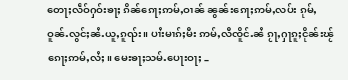တေႃႈလဵဝ်ႁဝ်းၶႃႈ ၵိၼ်ၵေႃႈဢမ်ႇဝၢၼ် ၼွၼ်းၵေႃႈဢမ်ႇလပ်း ၵုမ်ႇဝူၼ်ႉလွင်ႈၼႆႉယူႇၵူၺ်း။ ပၢႆးမၢၵ်ႈမီး ဢမ်ႇလီၸိူင်ႉၼႆ ၵႂႃႇႁႃၵူႈငိုၼ်းၽႂ်ၵေႃႈဢမ်ႇလႆႈ။ မေးၶႃႈသမ်ႉပေႃးဝႃႈ –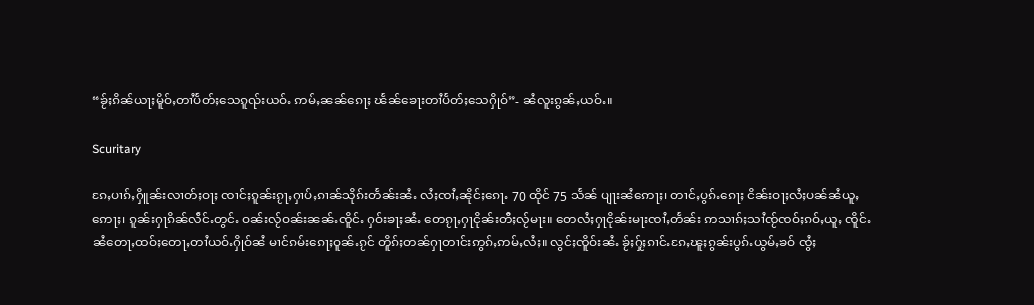“ၶႂ်ႈၵိၼ်ယႃႈမိူဝ်ႇတၢႆပႅတ်ႈသေၵူၺ်းယဝ်ႉ ဢမ်ႇၼၼ်ၵေႃႈ ၽႅၼ်ၶေႃးတၢႆပႅတ်ႈသေႁိုဝ်”- ၼႆလူးၵွၼ်ႇယဝ်ႉ။

Scuritary

ၵႄႇပၢၵ်ႇႁိူၼ်းလၢတ်ႈဝႃႈ ၸၢင်ႈၵူၼ်းၵႂႃႇႁၢပ်ႇၵၢၼ်သိုၵ်းတႅၼ်းၼႆႉ လႆႈၸၢႆႇၼိုင်ႈၵေႃႉ 70 ထိုင် 75 သႅၼ် ပျႃးၼႆဢေႃႈ၊ တၢင်ႇပွၵ်ႉၵေႃႈ ငိၼ်းဝႃႈလႆႈပၼ်ၼႆယူႇဢေႃႈ၊ ၵူၼ်းႁႃၵိၼ်လဵင်ႉတွင်ႉ ဝၼ်းလႂ်ဝၼ်းၼၼ်ႉၸိူင်ႉ ႁဝ်းၶႃႈၼႆႉ တေၵႂႃႇႁႃငိုၼ်းတီႈလႂ်မႃး။ တေလႆႈႁႃငိုၼ်းမႃးၸၢႆႇတႅၼ်း ဢသၢၵ်ႈသၢႆၸႂ်ၸဝ်ႈၵဝ်ႇယူႇ ၸိူင်ႉၼႆတေႃႇထဝ်ႈတေႃႇတၢႆယဝ်ႉႁိုဝ်ၼႆ မၢင်ၵမ်းၵေႃႈဝူၼ်ႉၵႂင် တိူၵ်ႈတၼ်ႁႃတၢင်းဢွၵ်ႇဢမ်ႇလႆႈ။ လွင်ႈၸိူဝ်းၼႆႉ ၶႂ်ႈႁႂ်ႈၵၢင်ႉၵႄႇၽူႈၵွၼ်းပွၵ်ႉယွမ်ႇၶဝ် ၸွႆႈ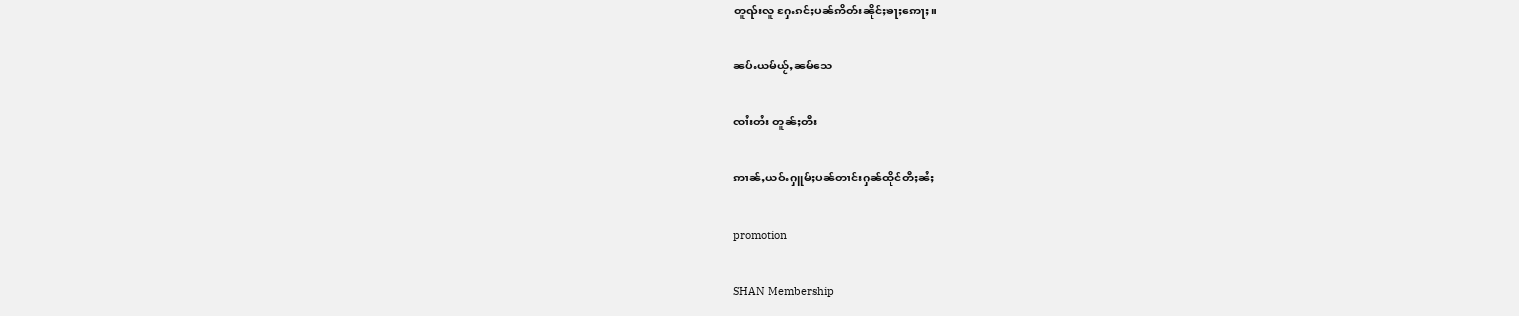တူၺ်းလူ ႁႄႉၵင်ႈပၼ်ဢိတ်းၼိုင်ႈၶႃႈဢေႃႈ။

ၼပ်ႉယမ်ယႂ်ႇၼမ်သေ

ၸၢႆးတႆး တူၼ်ႈတီး

ဢၢၼ်ႇယဝ်ႉႁူမ်ႈပၼ်တၢင်းႁၼ်ထိုင်တီႈၼႆႈ

promotion

SHAN Membership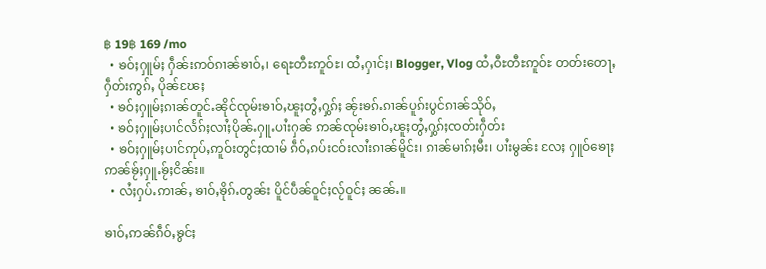฿ 19฿ 169 /mo
  • ၶဝ်ႈႁူမ်ႈ ႁဵၼ်းဢဝ်ၵၢၼ်ၶၢဝ်ႇ၊ ရေႊတီႊဢူဝ်ႊ၊ ထႆႇႁၢင်ႈ၊ Blogger, Vlog ထႆႇဝီႊတီႊဢူဝ်ႊ တတ်းတေႃႇ ႁဵတ်းဢွၵ်ႇ ပိုၼ်ၽႄႈ
  • ၶဝ်ႈႁူမ်ႈၵၢၼ်တူင်ႉၼိုင်ၸုမ်းၶၢဝ်ႇၽူႈတွႆႇႁွၵ်ႈ ၼႂ်းၶၵ်ႉၵၢၼ်ပူၵ်းပွင်ၵၢၼ်သိုဝ်ႇ
  • ၶဝ်ႈႁူမ်ႈပၢင်လႅၵ်ႈလၢႆႈပိုၼ်ႉႁူႉပၢႆးႁၼ် ဢၼ်ၸုမ်းၶၢဝ်ႇၽူႈတွႆႇႁွၵ်ႈၸတ်းႁဵတ်း
  • ၶဝ်ႈႁူမ်ႈပၢင်ဢုပ်ႇဢူဝ်းတွင်ႈထၢမ် ၵဵဝ်ႇၵပ်းငဝ်းလၢႆးၵၢၼ်မိူင်း၊ ၵၢၼ်မၢၵ်ႈမီး၊ ပၢႆးမွၼ်း လႄႈ ႁူဝ်ၶေႃႈ ဢၼ်ၶႂ်ႈႁူႉၶႂ်ႈငိၼ်း။
  • လႆႈႁပ်ႉဢၢၼ်ႇ ၶၢဝ်ႇၶိုၵ်ႉတွၼ်း ပိူင်ပဵၼ်ဝူင်ႈလႂ်ဝူင်ႈ ၼၼ်ႉ။

ၶၢဝ်ႇဢၼ်ၵဵဝ်ႇၶွင်ႈ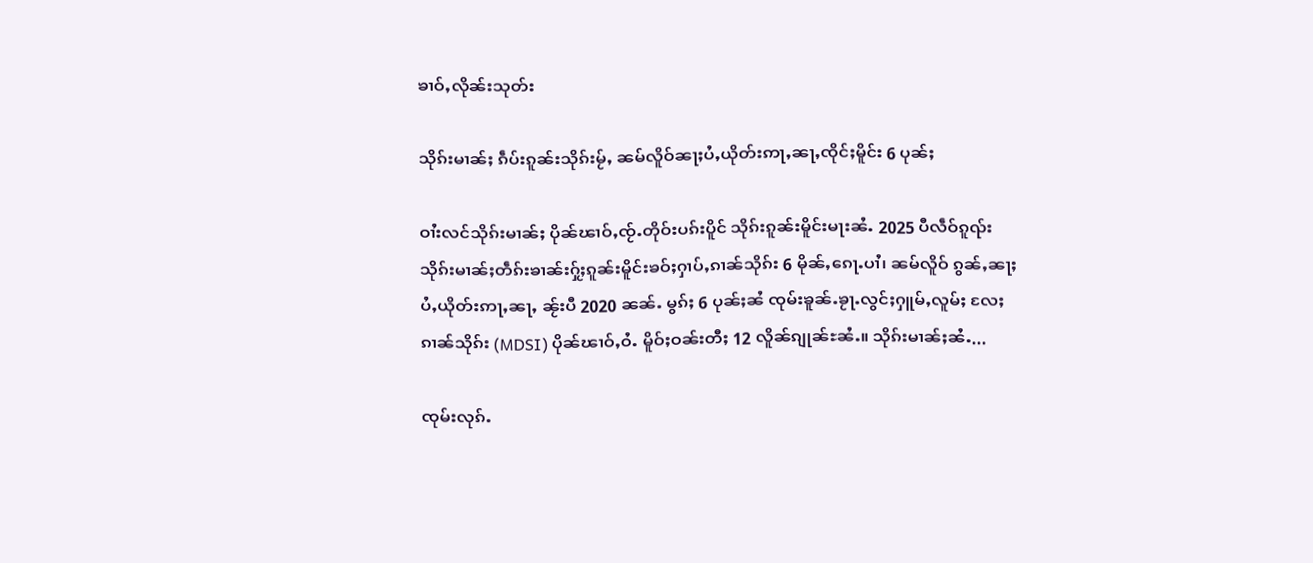ၶၢဝ်ႇလိုၼ်းသုတ်း

သိုၵ်းမၢၼ်ႈ ၵဵပ်းၵူၼ်းသိုၵ်းမႂ်ႇ ၼမ်လိူဝ်ၼႃႈပႆႇယိုတ်းဢႃႇၼႃႇၸိုင်ႈမိူင်း 6 ပုၼ်ႈ

ဝၢႆးလင်သိုၵ်းမၢၼ်ႈ ပိုၼ်ၽၢဝ်ႇၸႂ်ႉတိုဝ်းပၵ်းပိူင် သိုၵ်းၵူၼ်းမိူင်းမႃးၼႆႉ 2025 ပီလဵဝ်ၵူၺ်း သိုၵ်းမၢၼ်ႈတဵၵ်းၶၢၼ်းႁႂ်ႈၵူၼ်းမိူင်းၶဝ်ႈႁၢပ်ႇၵၢၼ်သိုၵ်း 6 မိုၼ်ႇၵေႃႉပၢႆ၊ ၼမ်လိူဝ် ၵွၼ်ႇၼႃႈပႆႇယိုတ်းဢႃႇၼႃႇ ၼႂ်းပီ 2020 ၼၼ်ႉ မွၵ်ႈ 6 ပုၼ်ႈၼႆ ၸုမ်းၶူၼ်ႉၶႂႃႉလွင်ႈႁူမ်ႇလူမ်ႈ လႄႈ ၵၢၼ်သိုၵ်း (MDSI) ပိုၼ်ၽၢဝ်ႇဝႆႉ မိူဝ်ႈဝၼ်းတီႈ 12 လိူၼ်ၵျုၼ်ႊၼႆႉ။ သိုၵ်းမၢၼ်ႈၼႆႉ...

ၸုမ်းလုၵ်ႉ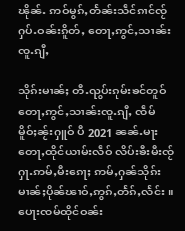ၽိုၼ်ႉ ဢဝ်မွၵ်ႇတႅၼ်းသဵင်ၵၢင်ၸႂ် ႁပ်ႉဝၼ်းၵိူတ်ႇ တေႃႇဢွင်ႇသၢၼ်းၸူႉၵျီႇ

သိုၵ်းမၢၼ်ႈ တီႉၺွပ်းၵုမ်းၶင်တူဝ် တေႃႇဢွင်ႇသၢၼ်းၸူႉၵျီႇ ၸဵမ်မိူဝ်ႈၼႂ်းႁူဝ် ပီ 2021 ၼၼ်ႉမႃး တေႃႇထိုင်ယၢမ်းလဵဝ် လိပ်းၶီးမီးၸႂ်ႁႃႉဢမ်ႇမီးၵေႃႈ ဢမ်ႇႁၼ်သိုၵ်းမၢၼ်ႈပိုၼ်ၽၢဝ်ႇဢွၵ်ႇတႅၵ်ႇလႅင်း ။ ပေႃးၸမ်ထိုင်ဝၼ်း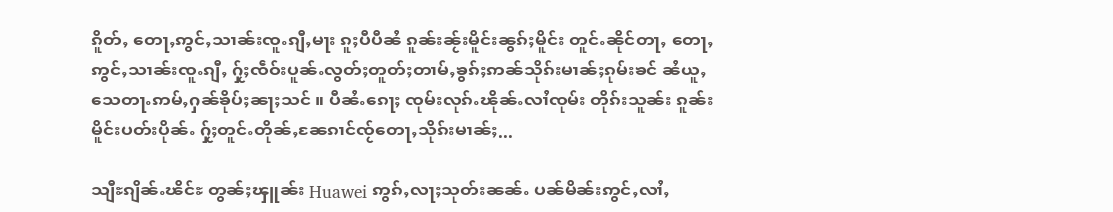ၵိူတ်ႇ တေႃႇဢွင်ႇသၢၼ်းၸူႉၵျီႇမႃး ၵူႈပီပီၼႆ ၵူၼ်းၼႂ်းမိူင်းၼွၵ်ႈမိူင်း တူင်ႉၼိုင်တႃႇ တေႃႇဢွင်ႇသၢၼ်းၸူႉၵျီႇ ႁႂ်ႈၸဵဝ်းပူၼ်ႉလွတ်ႈတူတ်ႈတၢမ်ႇၶွၵ်ႈဢၼ်သိုၵ်းမၢၼ်ႈၵုမ်းၶင် ၼႆယူႇသေတႃႉဢမ်ႇႁၼ်ၶိုပ်ႈၼႃႈသင် ။ ပီၼႆႉၵေႃႈ ၸုမ်းလုၵ်ႉၽိုၼ်ႉလၢႆၸုမ်း တိုၵ်းသူၼ်း ၵူၼ်းမိူင်းပတ်းပိုၼ်ႉ ႁႂ်ႈတူင်ႉတိုၼ်ႇၼႄၵၢင်ၸႂ်တေႃႇသိုၵ်းမၢၼ်ႈ...

သျီႊၵျိၼ်ႉၽိင်ႊ တွၼ်ႈၾူၼ်း Huawei ဢွၵ်ႇလႃႈသုတ်းၼၼ်ႉ ပၼ်မိၼ်းဢွင်ႇလၢႆႇ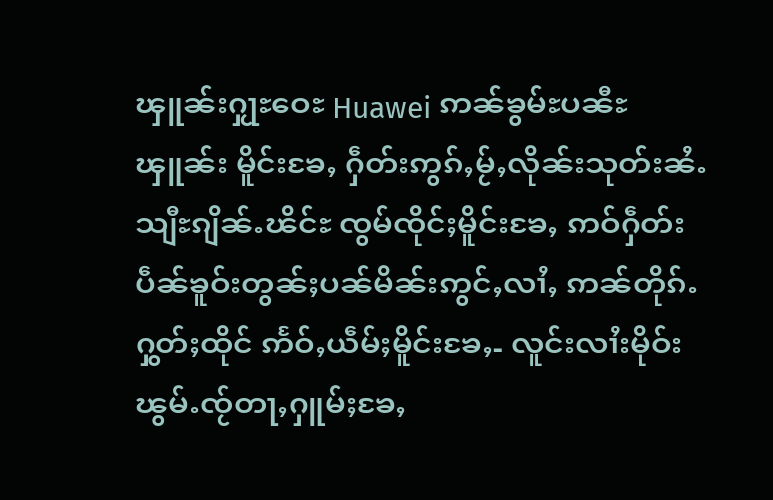ၾူၼ်းႁႂႃႊဝေႊ Huawei ဢၼ်ၶွမ်ႊပၼီႊၾူၼ်း မိူင်းၶႄႇ ႁဵတ်းဢွၵ်ႇမႂ်ႇလိုၼ်းသုတ်းၼႆႉ သျီႊၵျိၼ်ႉၽိင်ႊ ၸွမ်ၸိုင်ႈမိူင်းၶႄႇ ဢဝ်ႁဵတ်းပဵၼ်ၶူဝ်းတွၼ်ႈပၼ်မိၼ်းဢွင်ႇလၢႆႇ ဢၼ်တိုၵ်ႉ ႁွတ်ႈထိုင် ဢႅဝ်ႇယဵမ်ႈမိူင်းၶႄႇ- လူင်းလၢႆးမိုဝ်းၽွမ်ႉၸႂ်တႃႇႁူမ်ႈၶႄႇ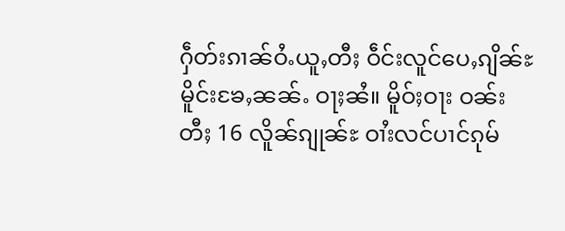ႁဵတ်းၵၢၼ်ဝႆႉယူႇတီႈ ဝဵင်းလူင်ပေႇၵျိၼ်ႊ မိူင်းၶႄႇၼၼ်ႉ ဝႃႈၼႆ။ မိူဝ်ႈဝႃး ဝၼ်းတီႈ 16 လိူၼ်ၵျုၼ်ႊ ဝၢႆးလင်ပၢင်ၵုမ်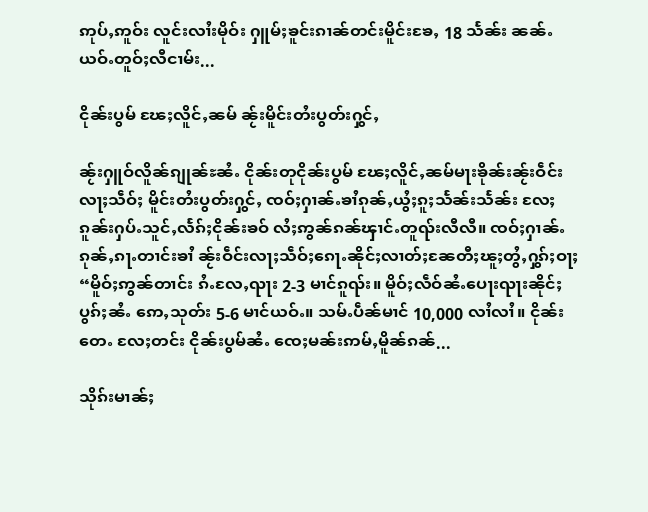ဢုပ်ႇဢူဝ်း လူင်းလၢႆးမိုဝ်း ႁူမ်ႈၶူင်းၵၢၼ်တင်းမိူင်းၶႄႇ 18 သႅၼ်း ၼၼ်ႉယဝ်ႉတူဝ်ႈလီငၢမ်း...

ငိုၼ်းပွမ် ၽႄႈလိူင်ႇၼမ် ၼႂ်းမိူင်းတႆးပွတ်းႁွင်ႇ

ၼႂ်းႁူဝ်လိူၼ်ၵျုၼ်ႊၼႆႉ ငိုၼ်းတုငိုၼ်းပွမ် ၽႄႈလိူင်ႇၼမ်မႃးၶိုၼ်းၼႂ်းဝဵင်းလႃႈသဵဝ်ႈ မိူင်းတႆးပွတ်းႁွင်ႇ ၸဝ်ႈႁၢၼ်ႉၶၢႆၵုၼ်ႇယွႆႈၵူႈသႅၼ်းသႅၼ်း လႄႈ ၵူၼ်းႁပ်ႉသူင်ႇလႅၵ်ႈငိုၼ်းၶဝ် လႆႈဢွၼ်ၵၼ်ၾၢင်ႉတူၺ်းလီလီ။ ၸဝ်ႈႁၢၼ်ႉၵုၼ်ႇၵႃႉတၢင်းၶၢႆ ၼႂ်းဝဵင်းလႃႈသဵဝ်ႈၵေႃႉၼိုင်ႈလၢတ်ႈၼႄတီႈၽူႈတွႆႇႁွၵ်ႈဝႃႈ “မိူဝ်ႈဢွၼ်တၢင်း ၵႆႉလႄႇၺႃး 2-3 မၢင်ၵူၺ်း။ မိူဝ်ႈလဵဝ်ၼႆႉပေႃးၺႃးၼိုင်ႈပွၵ်ႈၼႆႉ ဢေႇသုတ်း 5-6 မၢင်ယဝ်ႉ။ သမ်ႉပဵၼ်မၢင် 10,000 လၢႆလၢႆ။ ငိုၼ်းတေႉ လႄႈတင်း ငိုၼ်းပွမ်ၼႆႉ ၸေႈမၼ်းဢမ်ႇမိူၼ်ၵၼ်...

သိုၵ်းမၢၼ်ႈ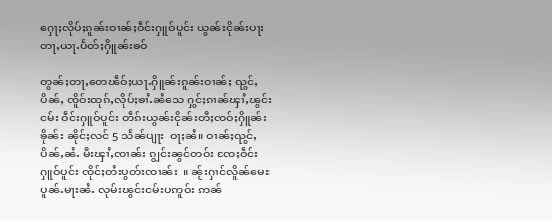ႁေႃႈလိုပ်ႈၵူၼ်းဝၢၼ်ႈဝဵင်းႁူဝ်ပူင်း ယွၼ်းငိုၼ်းပႃးတႃႇယႃႉပႅတ်ႈႁိူၼ်းၶဝ်

တွၼ်ႈတႃႇတေၽဵဝ်ႈယႃႉႁိူၼ်းၵူၼ်းဝၢၼ်ႈ ၺွင်ႇပိၼ်ႇ ၸိူဝ်းထုၵ်ႇလိုပ်ႈၶၢႆႉၼႆသေ ႁွင်ႈၵၢၼ်ၾၢႆႇၽွင်းငမ်း ဝဵင်းႁူဝ်ပူင်း တဵၵ်းယွၼ်းငိုၼ်းတီႈၸဝ်ႈႁိူၼ်းၶိုၼ်း ၼိုင်ႈလင် 5 သႅၼ်ပျႃး  ဝႃႈၼႆ။ ဝၢၼ်ႈၺွင်ႇပိၼ်ႇၼႆႉ မီးၾၢႆႇၸၢၼ်း ၵျွင်းၼွင်တဝ်း ၸႄႈဝဵင်းႁူဝ်ပူင်း ၸိုင်ႈတႆးပွတ်းၸၢၼ်း  ။ ၼႂ်းႁၢင်လိူၼ်မေႊ ပူၼ်ႉမႃးၼႆႉ လုမ်းၽွင်းငမ်းပဢူဝ်း ဢၼ်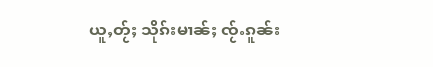ယူႇတႂ်ႈ သိုၵ်းမၢၼ်ႈ ၸႂ်ႉၵူၼ်း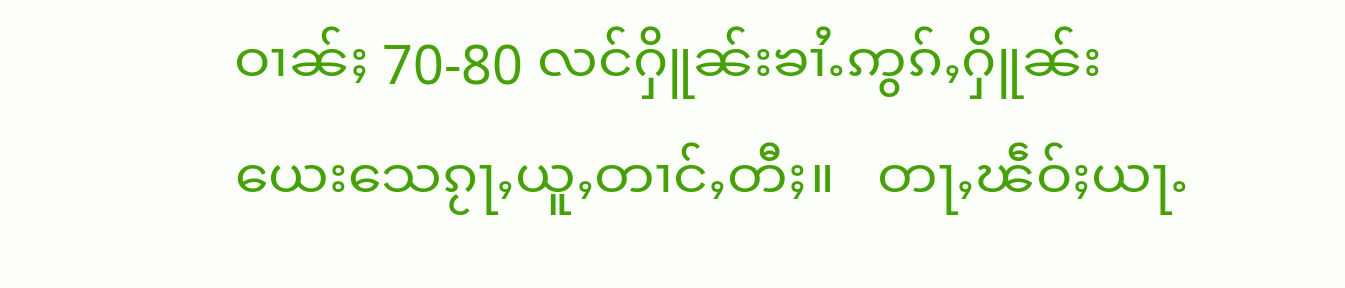ဝၢၼ်ႈ 70-80 လင်ႁိူၼ်းၶၢႆႉဢွၵ်ႇႁိူၼ်းယေးသေၵႂႃႇယူႇတၢင်ႇတီႈ။   တႃႇၽဵဝ်ႈယႃႉ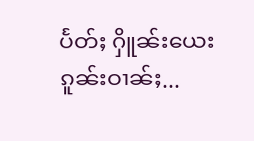ပႅတ်ႈ ႁိူၼ်းယေး ၵူၼ်းဝၢၼ်ႈ...